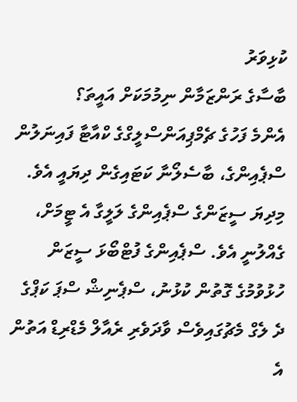ކުޅިވަރު
ބާސާގެ ރަންޒަމާން ނިމުމަކަށް އައީތަ؟
އެންމެ ފަހުގެ ޗެމްޕިއަންސްލީގްގެ ކްއާޓާ ފައިނަލުން ސްޕެއިންގެ، ބާސެލޯނާ ކަޓައިގެން ދިޔައީ އެވެ. މިދިޔަ ސީޒަންގެ ސްޕެއިންގެ ލަލީގާ އެ ޓީމަށް، ގެއްލުނީ އެވެ. ސްޕެއިންގެ ފުޓްބޯޅަ ސީޒަން ހުޅުވުމުގެ ގޮތުން ކުޅުނު، ސްޕެނިޝް ސްޕަ ކަޕްގެ ދެ ލެގް މެޗުގައިވެސް ވާދަވެރި ރެއާލް މެޑްރިޑް އަތުން އެ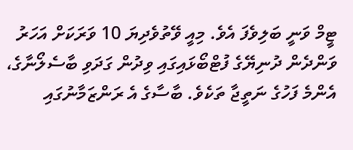ޓީމް ވަނީ ބަލިވެފަ އެވެ. މިއީ ވޭތުވެދިޔަ 10 ވަރަކަށް އަހަރު ވަންދެން ދުނިޔޭގެ ފުޓްބޯޅައިގައި ވިދުން ގަދަވި ބާސެލޯނާގެ، އެންމެ ފަހުގެ ނަތީޖާ ތަކެވެ. ބާސާގެ އެ ރަންޒަމާނުގައި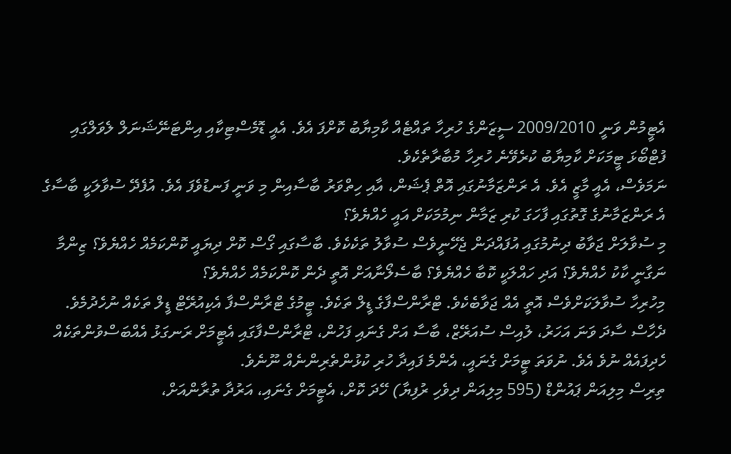އެޓީމުން ވަނީ 2009/2010 ސީޒަންގެ ހުރިހާ ތައްޓެއް ކާމިޔާބު ކޮށްފަ އެވެ. އެއީ ޑޮމެސްޓިކާއި އިންޓަނޭޝަނަލް ލެވަލްގައި ފުޓްބޯޅަ ޓީމަކަށް ކާމިޔާބު ކުރެވޭނެ ހުރިހާ މުބާރާތެކެވެ.
ނަމަވެސް، އެއީ މާޒީ އެވެ. އެ ރަންޒަމާނުގައި އޮތް ޕެޝަން، އާއި ހިތްވަރު ބާސާއިން މި ވަނީ ފަނޑުވެފަ އެވެ. އުފެދޭ ސުވާލަކީ ބާސާގެ އެ ރަންޒަމާނުގެ ގޮތުގައި ފާހަގަ ކުރި ޒަމާން ނިމުމަކަށް އައީ ހެއްޔެވެ؟
މި ސުވާލަށް ޖަވާބު ދިނުމުގައި އުފައްދަން ޖެހޭނީވެސް ސުވާލު ތަކެކެވެ. ބާސާގައި ގޯސް ކޮށް ދިޔައީ ކޮންކަމެއް ހެއްޔެވެ؟ ޒިންމާ ނަގާނީ ކާކު ހެއްޔެވެ؟ އަދި ހައްލަކީ ކޮބާ ހެއްޔެވެ؟ ބާސެލޯނާއަށް އޮތީ ދެން ކޮންކަމެއް ހެއްޔެވެ؟
މިހުރިހާ ސުވާލަކަށްވެސް އޮތީ އެއް ޖަވާބެކެވެ. ޓްރާންސްފާގެ ޑީލް ތަކެވެ. ޓީމުގެ ޓްރާންސްފާ އެކިއުރޭޓް ޑީލް ތަކެއް ނުހެދުމެވެ. ދެހާސް ސާދަ ވަނަ އަހަރު، ލުއިސް ސުއަރޭޒް، ބާސާ އަށް ގެނައި ފަހުން، ޓްރާންސްފާގައި އެޓީމަށް ރަނގަޅު އެއްބަސްވުންތަކެއް ހެދިފައެއް ނުވެ އެވެ. ނުވަތަ ޓީމަށް ގެނައީ، އެންމެ ފައިދާ ހުރި ކުޅުންތެރިންނެއް ނޫނެވެ.
ތިރިސް މިލިއަން ޕައުންޑް (595 މިލިއަން ދިވެހި ރުފިޔާ) ހޭދަ ކޮށް، އެޓީމަށް ގެނައި، އަރުދާ ތުރާންއަށް،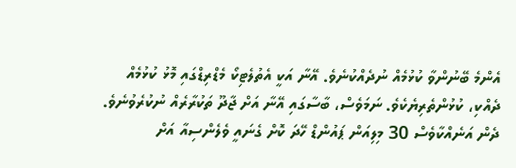އެންމެ ބޭނުންވާ ކުޅުމެއް ނުދެއްކުނެވެ. އޭނާ އަކީ އެތުލެޓިކޯ މެޑްރިޑްގައި މޮޅު ކުޅުމެއް ދެއްކި، ކުޅުންތެރިޔެކެވެ. ނަމަވެސް، ބާސާގައި އޭނާ އަށް ޖާދޫ ތަކުރާރެއް ނުކުރެވުނެވެ. ދެން އަނެއްކާވެސް 30 މިލިއަން ޕައުންޑް ހޭދަ ކޮށް ގެނައީ ވެލެންސިއާ އަށް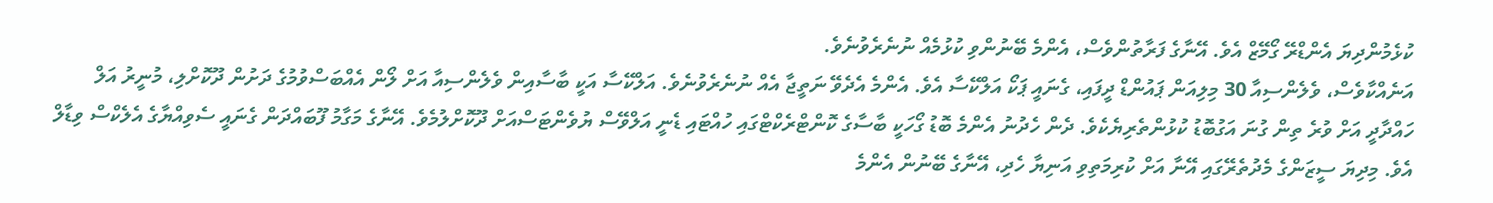ކުޅެމުންދިޔަ އެންޑްރޭ ގޯމޭޒް އެވެ. އޭނާގެ ފަރާތުންވެސް، އެންމެ ބޭނުންވި ކުޅުމެއް ނުނެރެވުނެވެ.
އަނެއްކާވެސް، ވެލެންސިއާ 30 މިލިއަން ޕައުންޑް ދީފައި، ގެނައީ ޕަކޯ އަލްކޭސާ އެވެ. އެންމެ އެދެވޭ ނަތީޖާ އެއް ނުނެރެވުނެވެ. އަލްކޭސާ އަކީ ބާސާއިން ވެލެންސިއާ އަށް ލޯން އެއްބަސްވުމުގެ ދަށުން ދޫކޮށްލި، މުނީރު އަލް ހައްދާދީ އަށް ވުރެ ތިން ގުނަ އަގުބޮޑު ކުޅުންތެރިޔެކެވެ. ދެން ހެދުނު އެންމެ ބޮޑު ގޯހަކީ ބާސާގެ ކޮންޓްރެކްޓްގައި ހުއްޓައި ޑެނީ އަލްވޭސް ޔުވެންޓަސްއަށް ދޫކޮށްލުމެވެ. އޭނާގެ މަގާމު ފޫބައްދަން ގެނައީ ސެވިއްޔާގެ އެލެކްސް ވިޑާލް އެވެ. މިދިޔަ ސީޒަންގެ މެދުތެރޭގައި އޭނާ އަށް ކުރިމަތިވި އަނިޔާ ހެދި، އޭނާގެ ބޭނުން އެންމެ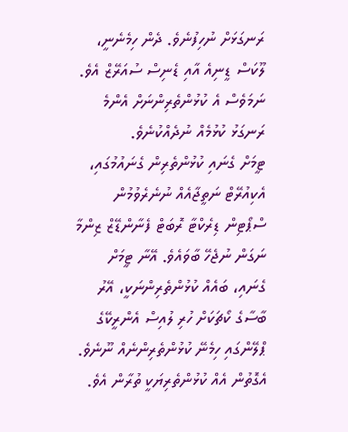ރަނގަޅަށް ނުހިފުނެވެ. ދެން ހިމެނެނީ، ލޫކަސް ޑީނިއެ އާއި ޑެނިސް ސުއަރޭޒް އެވެ. ނަމަވެސް އެ ކުޅުންތެރިންނަށް އެންމެ ރަނގަޅު ކުޅުމެއް ނުދެއްކުނެވެ.
ޓީމަށް ގެނައި ކުޅުންތެރިން ގެނައުމުގައި، އެކިއުރޭޓް ނަތީޖާއެއް ނުނެރެވުމުން ސްޕޯޓިން ޑިރެކްޓާ ރޮބަޓް ފެނާންޑޭޒް ޒިންމާ ނަގަން ނުޖެހޭ ބާވައެވެ. އޭނާ ޓީމަށް ގެނައި، ބައެއް ކުޅުންތެރިންނަކީ، އޭރު ބާސާގެ ކޯޗަކަށް ހުރި ލުއިސް އެންރީކޭގެ ޕްލޭންގައި ހިމެނޭ ކުޅުންތެރިންނެއް ނޫނެވެ. އެގޮތުން އެއް ކުޅުންތެރިޔަކީ ތުރާން އެވެ.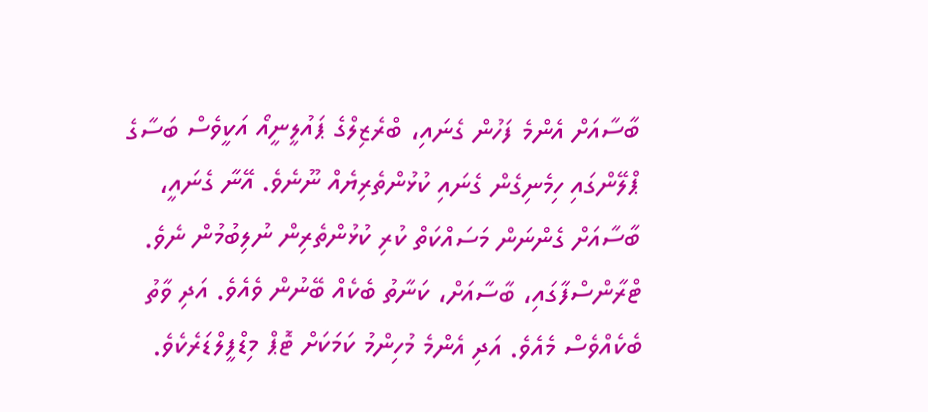ބާސާއަށް އެންމެ ފަހުން ގެނައި، ބްރެޒިލްގެ ޕައުލީނީއޯ އަކީވެސް ބަސާގެ ޕްލޭންގައި ހިމެނިގެން ގެނައި ކުޅުންތެރިޔެއް ނޫނެވެ. އޭނާ ގެނައީ، ބާސާއަށް ގެންނަން މަސައްކަތް ކުރި ކުޅުންތެރިން ނުލިބުމުން ނެވެ.
ޓްރާންސްފާގައި، ބާސާއަށް، ކަނާތު ބެކެއް ބޭނުން ވެއެވެ. އަދި ވާތު ބެކެއްވެސް މެއެވެ. އަދި އެންމެ މުހިންމު ކަމަކަށް ޓޮޕް މިޑްފީލްޑަރެކެވެ.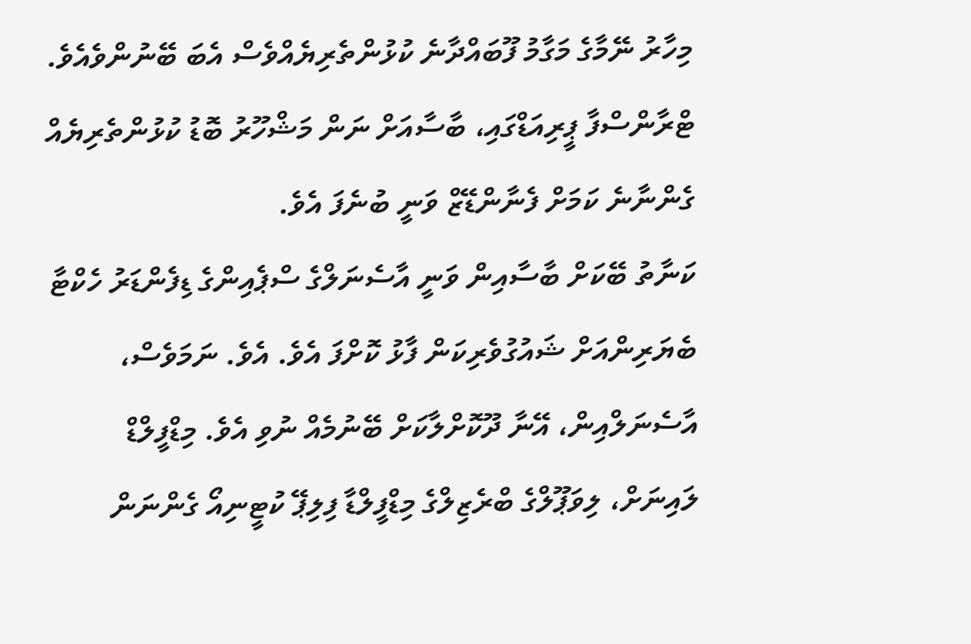މިހާރު ނޭމާގެ މަގާމު ފޫބައްދާނެ ކުޅުންތެރިޔެއްވެސް އެބަ ބޭނުންވެއެވެ. ޓްރާންސްފާ ޕީރިއަޑްގައި، ބާސާއަށް ނަން މަޝްހޫރު ބޮޑު ކުޅުންތެރިޔެއް ގެންނާނެ ކަމަށް ފެނާންޑޭޒް ވަނީ ބުނެފަ އެވެ.
ކަނާތު ބޭކަށް ބާސާއިން ވަނީ އާސެނަލްގެ ސްޕެއިންގެ ޑިފެންޑަރު ހެކްޓާ ބެޔަރިންއަށް ޝައުގުވެރިކަން ފާޅު ކޮށްފަ އެވެ. އެވެ. ނަމަވެސް، އާސެނަލްއިން، އޭނާ ދޫކޮށްލާކަށް ބޭނުމެއް ނުވި އެވެ. މިޑްފީލްޑް ލައިނަށް، ލިވަޕޫލްގެ ބްރެޒިލްގެ މިޑްފީލްޑާ ފިލިޕޭ ކުޓީނިއޯ ގެންނަން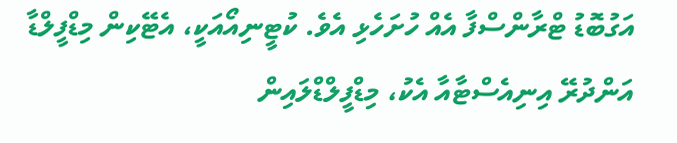އަގުބޮޑު ޓްރާންސްފާ އެއް ހުށަހެޅި އެވެ. ކުޓީނިއޯއަކީ، އެޓޭކިން މިޑްފީލްޑާ އަންދުރޭ އިނިއެސްޓާއާ އެކު، މިޑްފީލްޑްލައިން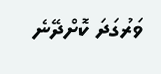ވަރުގަދަ ކޮށްދޭނެ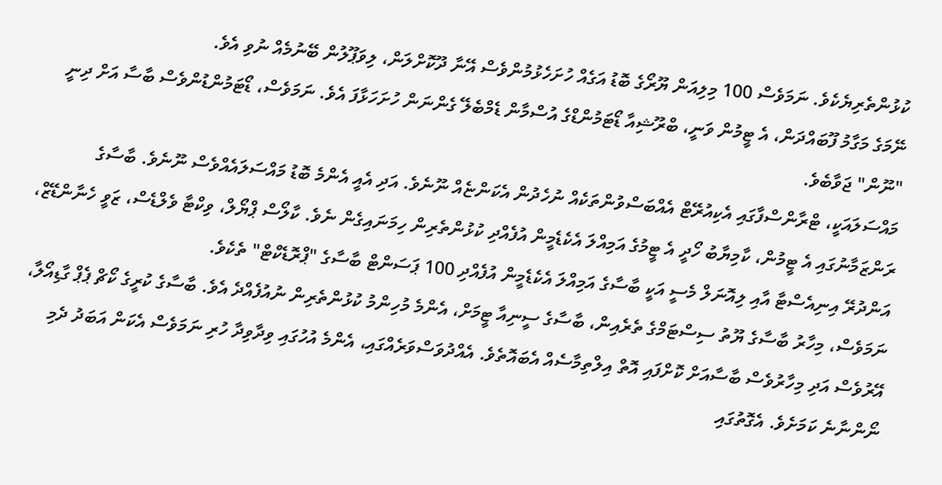ކުޅުންތެރިޔެކެވެ. ނަމަވެސް 100 މިލިއަން ޔޫރޯގެ ބޮޑު އަގެއް ހުށަހެޅުމުންވެސް އޭނާ ދޫކޮށްލަން، ލިވަޕޫލުން ބޭނުމެއް ނުވި އެވެ.
ނޭމަގެ މަގާމު ފޫބައްދަން، އެ ޓީމުން ވަނީ، ބްރޫޝިއާ ޑޯޓަމުންޑްގެ އުސްމާން ޑެމްބެލޭ ގެންނަން ހުށަހަޅާފަ އެވެ. ނަމަވެސް، ޑޯޓަމުންޑުންވެސް ބާސާ އަށް ދިނީ "ނޫން" ޖަވާބެވެ.
މައްސަލައަކީ، ޓްރާންސްފާގައި އެކިއުރޭޓް އެއްބަސްވުންތަކެއް ނުހެދުން އެކަންޏެއް ނޫނެވެ. އަދި އެއީ އެންމެ ބޮޑު މައްސަލައެއްވެސް ނޫނެވެ. ބާސާގެ ރަންޒަމާނުގައި އެ ޓީމުން، ކާމިޔާބު ހޯދީ އެ ޓީމުގެ އަމިއްލަ އެކެޑެމީން އުފެއްދި ކުޅުންތެރިން ހިމަނައިގެން ނެވެ. ކާލޯސް ޕްޔޯލް، ވިކްޓާ ވެލްޑެސް، ޒަވީ ހެނާންޑޭޒް، އަންދުރޭ އިނިއެސްޓާ އާއި ލިއޮނަލް މެސީ އަކީ ބާސާގެ އަމިއްލަ އެކެޑެމީން އުފެއްދި 100 ޕަސަންޓް ބާސާގެ "ޕްރޮޑެކްޓް" ތެކެވެ.
ނަމަވެސް، މިހާރު ބާސާގެ ޔޫތު ސިސްޓަމްގެ ތެރެއިން، ބާސާގެ ސީނިއާ ޓީމަށް، އެންމެ މުހިންމު ކުޅުންތެރިން ނުއުފެއްދެ އެވެ. ބާސާގެ ކުރީގެ ކޯޗް ޕެޕް ގާޑިއޯލާ، އޭރުވެސް އަދި މިހާރުވެސް ބާސާއަށް ކޮށްފައި އޮތް އިލްތިމާސެއް އެބައޮތެވެ. އެއްދުވަސްވަރެއްގައި، އެންމެ އުހުގައި ވިދާވިދާ ހުރި ނަމަވެސް އެކަން އަބަދު ދެމި ނޯންނާނެ ކަމަށެވެ. އެގޮތުގައި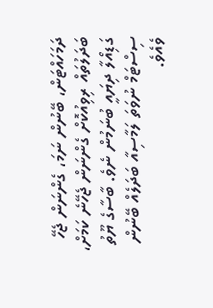ދަމަހައްޓަން، ބޭނުން ނަމަ، ގެންނަން ޖެހޭ ބަދަލުތައް ރިވިއުކޮށް ގެންނަން ޖެހޭނެ ކަމަށް، ގަޑިއޯލާ ދިޔައީ ބުނަމުން ނެވެ. ބާސާގެ ޔޫތު ސިސްޓަމް ނުވަތަ ލަމާސިއާ ބަދަލެއް ބޭނުން ވެއެވެ.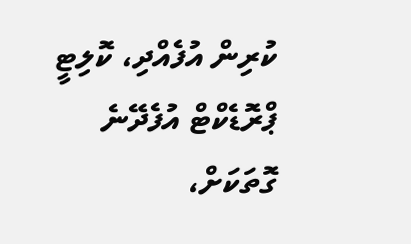ކުރިން އުފެއްދި، ކޮލިޓީ ޕްރޮޑެކްޓް އުފެދޭނެ ގޮތަކަށް،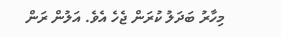މިހާރު ބަދަލު ކުރަން ޖެހެ އެވެ. އަލުން ރަން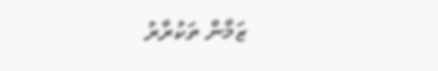ޒަމާން ތަކުރާރު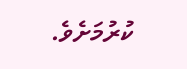ކުރުމަށެވެ.